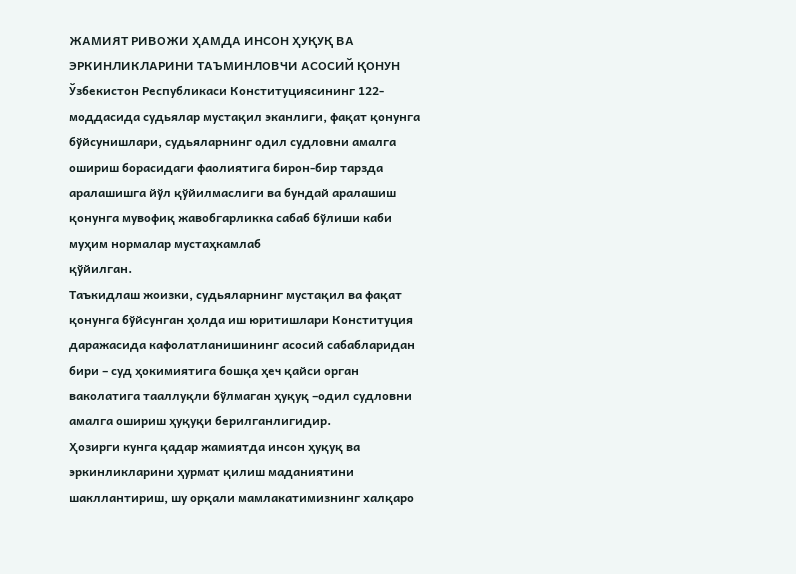ЖАМИЯТ РИВОЖИ ҲАМДА ИНСОН ҲУҚУҚ ВА ЭРКИНЛИКЛАРИНИ ТАЪМИНЛОВЧИ АСОСИЙ ҚОНУН
Ўзбекистон Республикаси Конституциясининг 122-моддасида судьялар мустақил эканлиги, фақат қонунга бўйсунишлари, судьяларнинг одил судловни амалга ошириш борасидаги фаолиятига бирон-бир тарзда аралашишга йўл қўйилмаслиги ва бундай аралашиш қонунга мувофиқ жавобгарликка сабаб бўлиши каби муҳим нормалар мустаҳкамлаб
қўйилган.
Таъкидлаш жоизки, судьяларнинг мустақил ва фақат қонунга бўйсунган ҳолда иш юритишлари Конституция даражасида кафолатланишининг асосий сабабларидан бири – суд ҳокимиятига бошқа ҳеч қайси орган ваколатига тааллуқли бўлмаган ҳуқуқ –одил судловни амалга ошириш ҳуқуқи берилганлигидир.
Ҳозирги кунга қадар жамиятда инсон ҳуқуқ ва эркинликларини ҳурмат қилиш маданиятини шакллантириш, шу орқали мамлакатимизнинг халқаро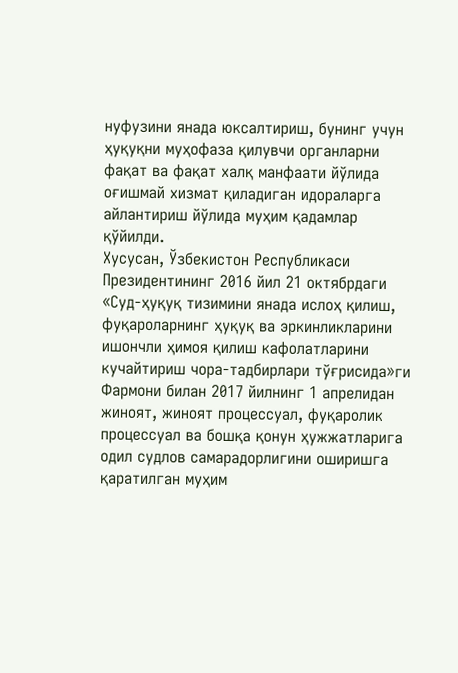нуфузини янада юксалтириш, бунинг учун ҳуқуқни муҳофаза қилувчи органларни фақат ва фақат халқ манфаати йўлида оғишмай хизмат қиладиган идораларга айлантириш йўлида муҳим қадамлар қўйилди.
Хусусан, Ўзбекистон Республикаси Президентининг 2016 йил 21 октябрдаги «Суд-ҳуқуқ тизимини янада ислоҳ қилиш, фуқароларнинг ҳуқуқ ва эркинликларини ишончли ҳимоя қилиш кафолатларини кучайтириш чора-тадбирлари тўғрисида»ги Фармони билан 2017 йилнинг 1 апрелидан жиноят, жиноят процессуал, фуқаролик процессуал ва бошқа қонун ҳужжатларига одил судлов самарадорлигини оширишга қаратилган муҳим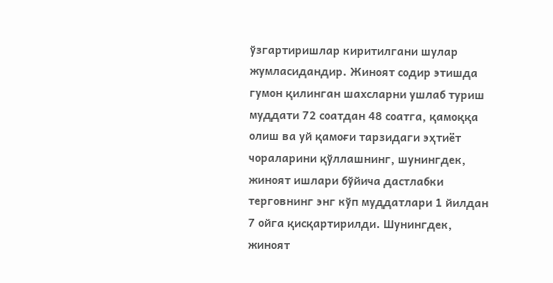ўзгартиришлар киритилгани шулар жумласидандир. Жиноят содир этишда гумон қилинган шахсларни ушлаб туриш муддати 72 соатдан 48 соатга, қамоққа олиш ва уй қамоғи тарзидаги эҳтиёт чораларини қўллашнинг, шунингдек, жиноят ишлари бўйича дастлабки терговнинг энг кўп муддатлари 1 йилдан 7 ойга қисқартирилди. Шунингдек, жиноят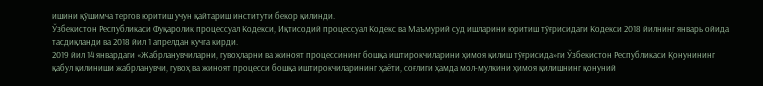ишини қўшимча тергов юритиш учун қайтариш институти бекор қилинди.
Ўзбекистон Республикаси Фуқаролик процессуал Кодекси, Иқтисодий процессуал Кодекс ва Маъмурий суд ишларини юритиш тўғрисидаги Кодекси 2018 йилнинг январь ойида тасдиқланди ва 2018 йил 1 апрелдан кучга кирди.
2019 йил 14 январдаги «Жабрланувчиларни, гувоҳларни ва жиноят процессининг бошқа иштирокчиларини ҳимоя қилиш тўғрисида»ги Ўзбекистон Республикаси Қонунининг қабул қилиниши жабрланувчи, гувоҳ ва жиноят процесси бошқа иштирокчиларининг ҳаёти, соғлиги ҳамда мол-мулкини ҳимоя қилишнинг қонуний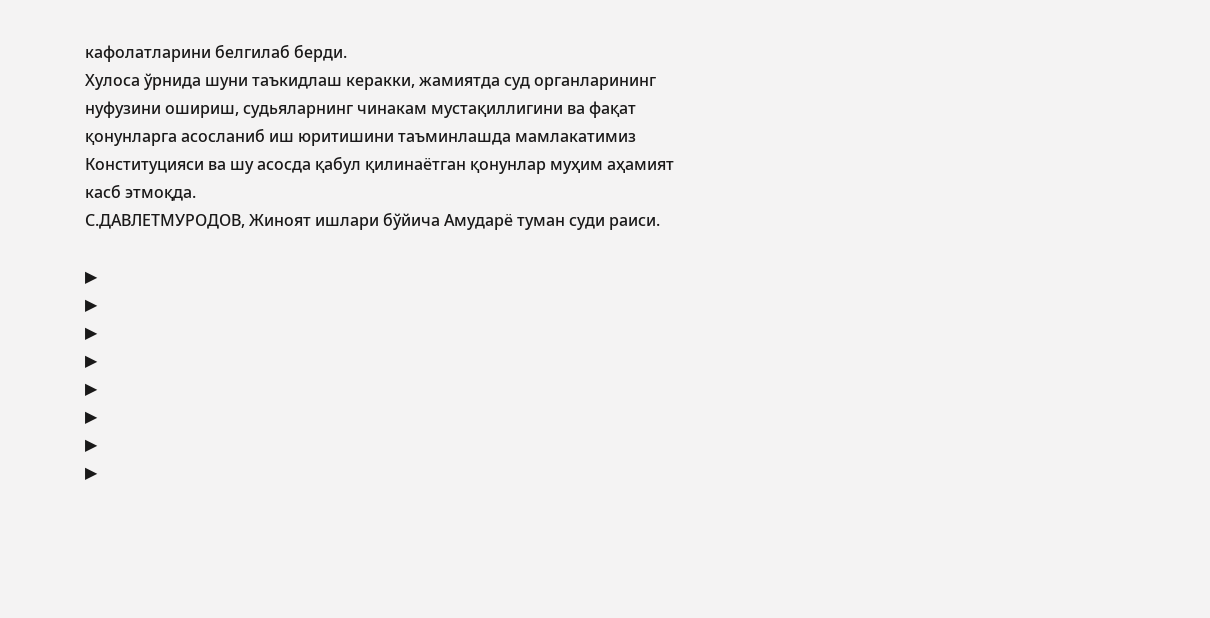кафолатларини белгилаб берди.
Хулоса ўрнида шуни таъкидлаш керакки, жамиятда суд органларининг нуфузини ошириш, судьяларнинг чинакам мустақиллигини ва фақат қонунларга асосланиб иш юритишини таъминлашда мамлакатимиз Конституцияси ва шу асосда қабул қилинаётган қонунлар муҳим аҳамият касб этмоқда.
С.ДАВЛЕТМУРОДОВ, Жиноят ишлари бўйича Амударё туман суди раиси.

▶
▶
▶
▶
▶
▶
▶
▶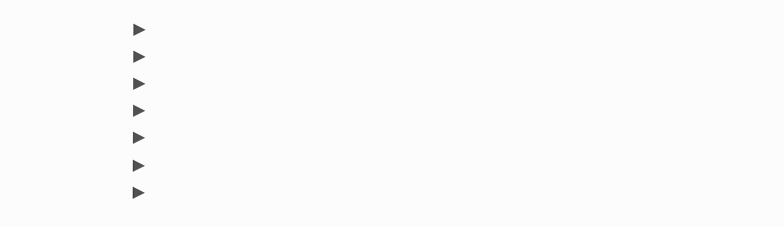▶
▶
▶
▶
▶
▶
▶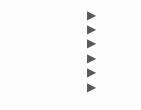▶
▶
▶
▶
▶
▶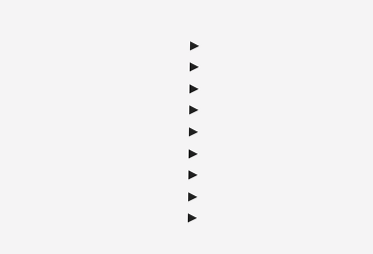▶
▶
▶
▶
▶
▶
▶
▶
▶